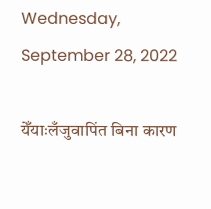Wednesday, September 28, 2022

येँयाःलँजुवापिंत बिना कारण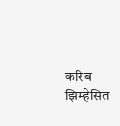करिब झिम्हेसित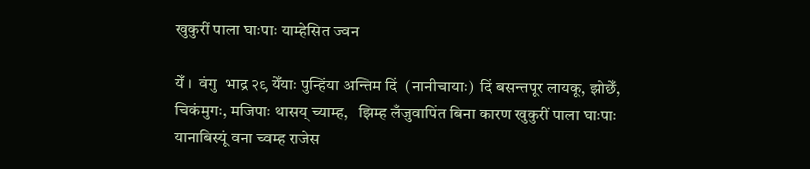खुकुरीं पाला घाःपाः याम्हेसित ज्वन

येँ ।  वंगु  भाद्र २९ येँयाः पुन्हिंया अन्तिम दिं  (नानीचायाः)  दिं बसन्तपूर लायकू, झोछेँ, चिकंमुगः, मजिपाः थासय् च्याम्ह,   झिम्ह लँजुवापिंत बिना कारण खुकुरीं पाला घाःपाः  यानाबिस्यूं वना च्वम्ह राजेस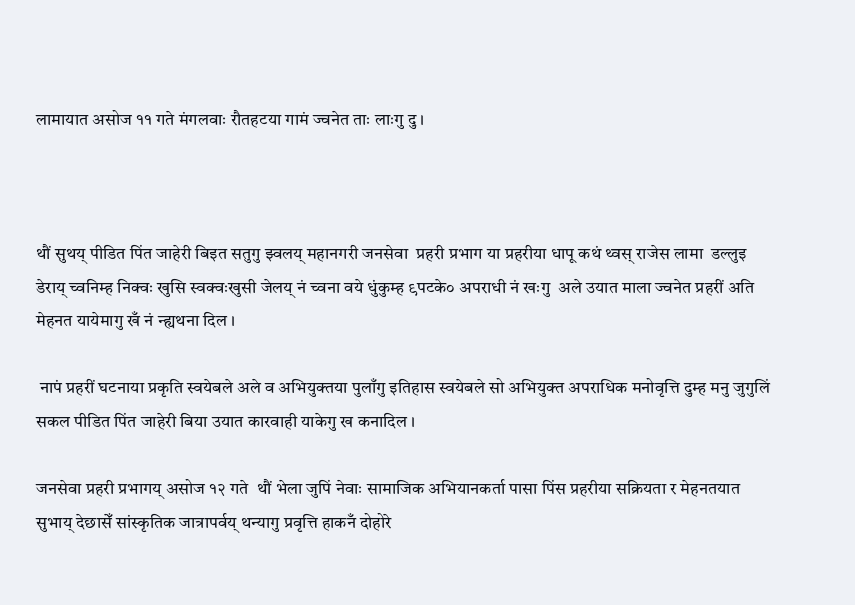लामायात असोज ११ गते मंगलवाः रौतहटया गामं ज्वनेत ताः लाःगु दु ।



थौं सुथय् पीडित पिंत जाहेरी बिइत सतुगु झ्वलय् महानगरी जनसेवा  प्रहरी प्रभाग या प्रहरीया धापू कथं थ्वस् राजेस लामा  डल्लुइ डेराय् च्वनिम्ह निक्वः खुसि स्वक्वःखुसी जेलय् नं च्वना वये धुंकुम्ह ९पटके० अपराधी नं खःगु  अले उयात माला ज्वनेत प्रहरीं अति मेहनत यायेमागु खँ नं न्ह्यथना दिल ।

 नापं प्रहरीं घटनाया प्रकृति स्वयेबले अले व अभियुक्तया पुलाँगु इतिहास स्वयेबले सो अभियुक्त अपराधिक मनोवृत्ति दुम्ह मनु जुगुलिं सकल पीडित पिंत जाहेरी बिया उयात कारवाही याकेगु ख कनादिल ।

जनसेवा प्रहरी प्रभागय् असोज १२ गते  थौं भेला जुपिं नेवाः सामाजिक अभियानकर्ता पासा पिंस प्रहरीया सक्रियता र मेहनतयात सुभाय् देछासेँ सांस्कृतिक जात्रापर्वय् थन्यागु प्रवृत्ति हाकनँ दोहोरे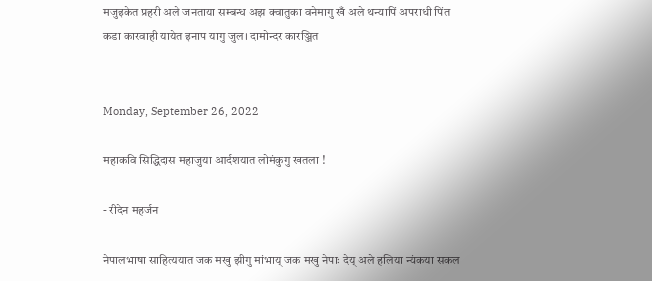मजुइकेत प्रहरी अले जनताया सम्बन्ध अझ क्वातुका वनेमागु खँ अले थन्यापिं अपराधी पिंत कडा कारवाही यायेत इनाप यागु जुल। दामोन्दर कारञ्जित


Monday, September 26, 2022

महाकवि सिद्धिदास महाजुया आर्दशयात लोमंकुगु खतला !

- रीदेन महर्जन

नेपालभाषा साहित्ययात जक मखु झीगु मांभाय् जक मखु नेपाः देय् अले हलिया न्यंकया सकल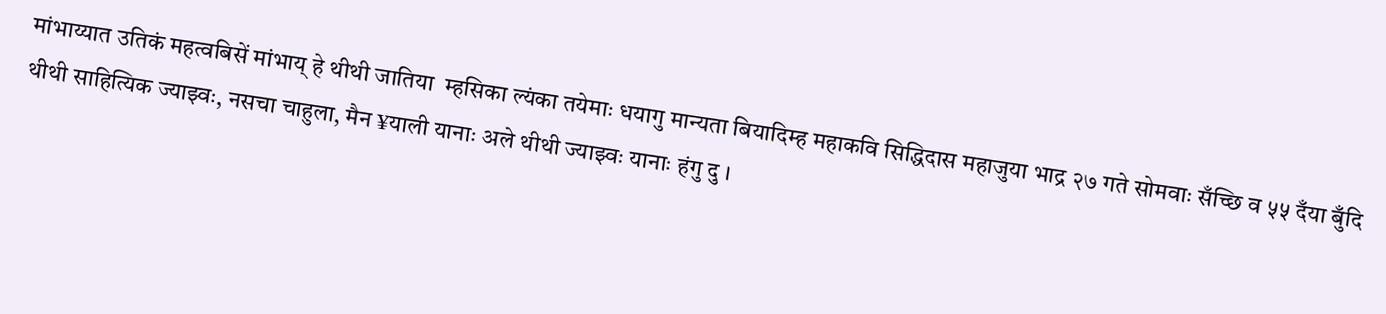मांभाय्यात उतिकं महत्वबिसें मांभाय् हे थीथी जातिया  म्हसिका ल्यंका तयेमाः धयागु मान्यता बियादिम्ह महाकवि सिद्धिदास महाजुया भाद्र २७ गते सोमवाः सँच्छि व ५५ दँया बुँदि थीथी साहित्यिक ज्याझ्वः, नसचा चाहुला, मैन ¥याली यानाः अले थीथी ज्याझ्वः यानाः हंगु दु ।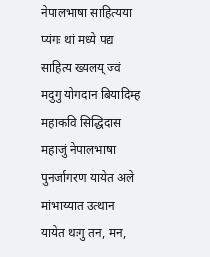नेपालभाषा साहित्यया प्यंगः थां मध्ये पद्य साहित्य ख्यलय् ज्वं मदुगु योगदान बियादिम्ह महाकवि सिद्धिदास महाजुं नेपालभाषा पुनर्जागरण यायेत अले मांभाय्यात उत्थान यायेत थःगु तन, मन,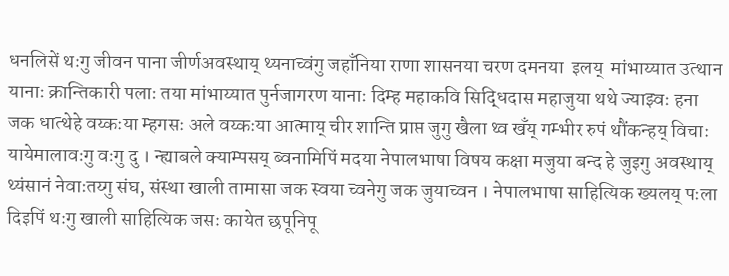धनलिसें थःगु जीवन पाना जीर्णअवस्थाय् थ्यनाच्वंगु जहाँनिया राणा शासनया चरण दमनया  इलय्  मांभाय्यात उत्थान यानाः क्रान्तिकारी पलाः तया मांभाय्यात पुर्नजागरण यानाः दिम्ह महाकवि सिद्धिदास महाजुया थथे ज्याझ्वः हना जक धात्थेहे वय्कःया म्हगसः अले वय्कःया आत्माय् चीर शान्ति प्राप्त जुगु खैला थ्व खँय् गम्भीर रुपं थौंकन्हय् विचाः यायेमालावःगु वःगु दु । न्ह्याबले क्याम्पसय् ब्वनामिपिं मदया नेपालभाषा विषय कक्षा मजुया बन्द हे जुइगु अवस्थाय् थ्यंसानं नेवाःतय्गु संघ, संस्था खाली तामासा जक स्वया च्वनेगु जक जुयाच्वन । नेपालभाषा साहित्यिक ख्यलय् पःला दिइपिं थःगु खाली साहित्यिक जसः कायेत छपूनिपू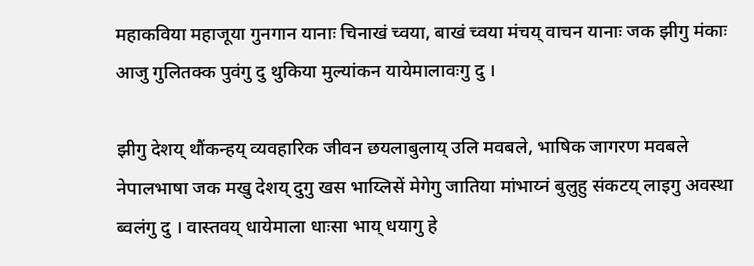महाकविया महाजूया गुनगान यानाः चिनाखं च्वया, बाखं च्वया मंचय् वाचन यानाः जक झीगु मंकाः आजु गुलितक्क पुवंगु दु थुकिया मुल्यांकन यायेमालावःगु दु ।

झीगु देशय् थौंकन्हय् व्यवहारिक जीवन छयलाबुलाय् उलि मवबले, भाषिक जागरण मवबले नेपालभाषा जक मखु देशय् दुगु खस भाय्लिसें मेगेगु जातिया मांभाय्नं बुलुहु संकटय् लाइगु अवस्था ब्वलंगु दु । वास्तवय् धायेमाला धाःसा भाय् धयागु हे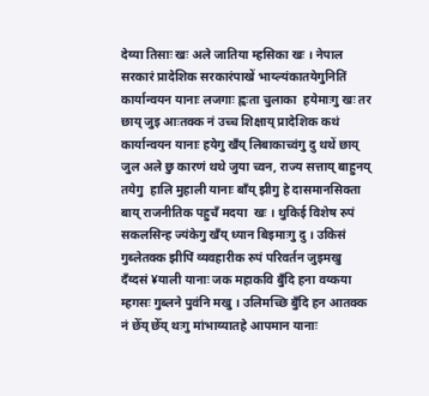देय्या तिसाः खः अले जातिया म्हसिका खः । नेपाल सरकारं प्रादेशिक सरकारंपाखें भाय्ल्यंकातयेगुनितिं कार्यान्वयन यानाः लजगाः ह्वःता चुलाका  हयेमाःगु खः तर छाय् जुइ आःतक्क नं उच्च शिक्षाय् प्रादेशिक कथं कार्यान्वयन यानाः हयेगु खँय् लिबाकाच्वंगु दु थथें छाय् जुल अले छु कारणं थथे जुया च्वन, राज्य सत्ताय् बाहुनय् तयेगु  हालि मुहाली यानाः बाँय् झीगु हे दासमानसिक्ता  बाय् राजनीतिक पहुचँ मदया  खः । थुकिई विशेष रुपं सकलसिन्ह ज्यंकेगु खँय् ध्यान बिइमाःगु दु । उकिसं गुब्लेतक्क झीपिं व्यवहारीक रुपं परिवर्तन जुइमखु दँय्दसं ¥याली यानाः जक महाकवि बुँदि हना वय्कया म्हगसः गुब्लने पुवंनि मखु । उलिमच्छि बुँदि हन आतक्क नं छेँय् छेँय् थःगु मांभाय्यातहे आपमान यानाः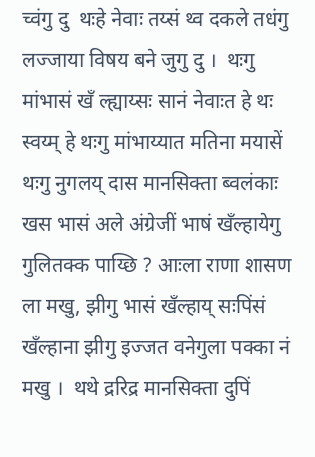च्वंगु दु  थःहे नेवाः तय्सं थ्व दकले तधंगु लज्जाया विषय बने जुगु दु ।  थःगु मांभासं खँ ल्ह्याय्सः सानं नेवाःत हे थः स्वय्म् हे थःगु मांभाय्यात मतिना मयासें थःगु नुगलय् दास मानसिक्ता ब्वलंकाः खस भासं अले अंग्रेजीं भाषं खँल्हायेगु गुलितक्क पाय्छि ? आःला राणा शासण ला मखु, झीगु भासं खँल्हाय् सःपिंसं खँल्हाना झीगु इज्जत वनेगुला पक्का नं  मखु ।  थथे द्ररिद्र मानसिक्ता दुपिं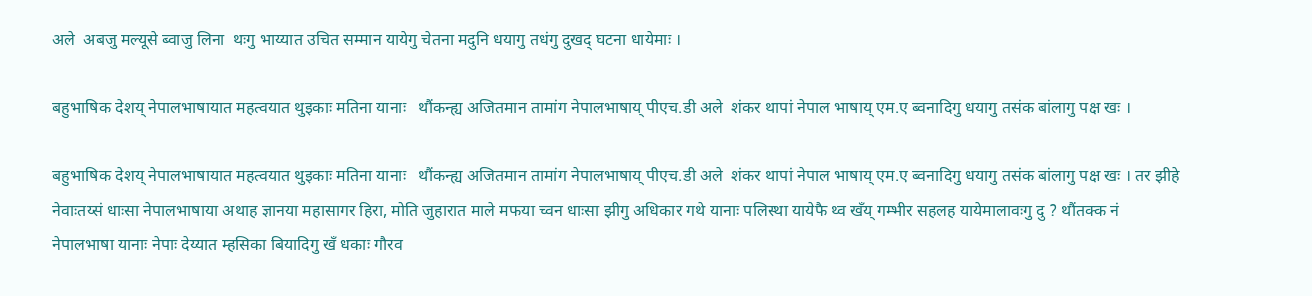अले  अबजु मल्यूसे ब्वाजु लिना  थःगु भाय्यात उचित सम्मान यायेगु चेतना मदुनि धयागु तधंगु दुखद् घटना धायेमाः ।

बहुभाषिक देशय् नेपालभाषायात महत्वयात थुइकाः मतिना यानाः   थौंकन्ह्य अजितमान तामांग नेपालभाषाय् पीएच.डी अले  शंकर थापां नेपाल भाषाय् एम.ए ब्वनादिगु धयागु तसंक बांलागु पक्ष खः ।

बहुभाषिक देशय् नेपालभाषायात महत्वयात थुइकाः मतिना यानाः   थौंकन्ह्य अजितमान तामांग नेपालभाषाय् पीएच.डी अले  शंकर थापां नेपाल भाषाय् एम.ए ब्वनादिगु धयागु तसंक बांलागु पक्ष खः । तर झीहे नेवाःतय्सं धाःसा नेपालभाषाया अथाह ज्ञानया महासागर हिरा, मोति जुहारात माले मफया च्वन धाःसा झीगु अधिकार गथे यानाः पलिस्था यायेफै थ्व खँय् गम्भीर सहलह यायेमालावःगु दु ? थौंतक्क नं नेपालभाषा यानाः नेपाः देय्यात म्हसिका बियादिगु खँ धकाः गौरव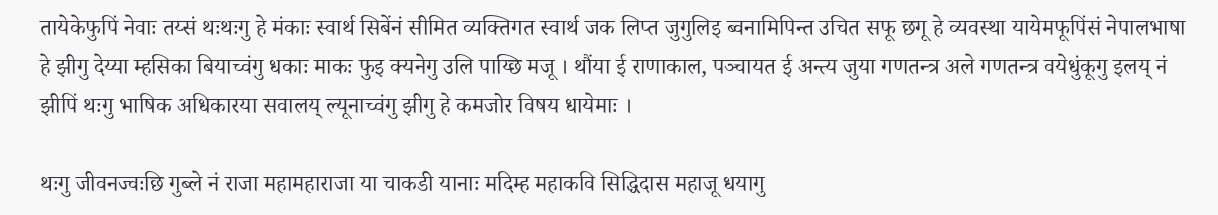तायेकेफुपिं नेवाः तय्सं थःथःगु हे मंकाः स्वार्थ सिबेंनं सीमित व्यक्तिगत स्वार्थ जक लिप्त जुगुलिइ ब्वनामिपिन्त उचित सफू छगू हे व्यवस्था यायेमफूपिंसं नेपालभाषा हे झीगु देय्या म्हसिका बियाच्वंगु धकाः माकः फुइ क्यनेगु उलि पाय्छि मजू । थौंया ई राणाकाल, पञ्चायत ई अन्त्य जुया गणतन्त्र अले गणतन्त्र वयेधुंकूगु इलय् नं झीपिं थःगु भाषिक अधिकारया सवालय् ल्यूनाच्वंगु झीगु हे कमजोर विषय धायेमाः ।

थःगु जीवनज्वःछि गुब्ले नं राजा महामहाराजा या चाकडी यानाः मदिम्ह महाकवि सिद्धिदास महाजू धयागु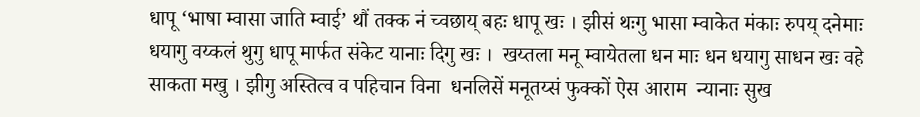धापू ‘भाषा म्वासा जाति म्वाई’ थौं तक्क नं च्वछाय् बहः धापू खः । झीसं थःगु भासा म्वाकेत मंकाः रुपय् दनेमाः धयागु वय्कलं थुगु धापू मार्फत संकेट यानाः दिगु खः ।  खय्तला मनू म्वायेतला धन माः धन धयागु साधन खः वहे साकता मखु । झीगु अस्तित्व व पहिचान विना  धनलिसें मनूतय्सं फुक्कों ऐस आराम  न्यानाः सुख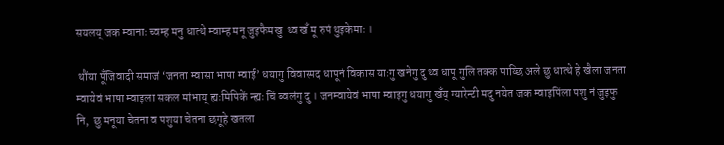सयलय् जक म्वानाः च्वम्ह मनु धात्थे म्वाम्ह मनू जुइफैमखु  थ्व खँ मू रुपं थुइकेमाः ।

 थौंया पूँजिवादी समाजं ‘जनता म्वासा भाषा म्वाई’ धयागु विवास्पद धापूनं विकास याःगु खनेगु दु थ्व धापू गुलि तक्क पाय्छि अले छु धात्थे हे खैला जनता म्वायेवं भाषा म्वाइला सकल मांभाय् ह्यःमिपिकें न्ह्यः चिं ब्वलंगु दु । जनम्वायेवं भाषा म्वाइगु धयागु खँय् ग्यारेन्टी मदु नयेत जक म्वाइपिंला पशु नं जुइफु नि,  छु मनूया चेतना व पशुया चेतना छगूहे खतला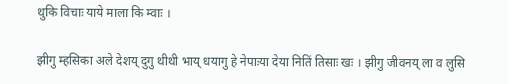थुकि विचाः याये माला कि म्वाः ।

झीगु म्हसिका अले देशय् दुगु थीथी भाय् धयागु हे नेपाःया देया नितिं तिसाः खः । झीगु जीवनय् ला व लुसि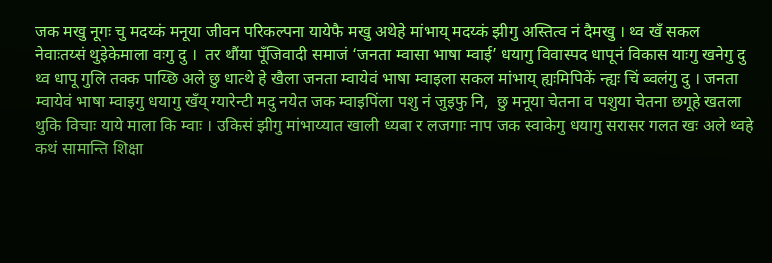जक मखु नूगः चु मदय्कं मनूया जीवन परिकल्पना यायेफै मखु अथेहे मांभाय् मदय्कं झीगु अस्तित्व नं दैमखु । थ्व खँ सकल नेवाःतय्सं थुइेकेमाला वःगु दु ।  तर थौंया पूँजिवादी समाजं ‘जनता म्वासा भाषा म्वाई’ धयागु विवास्पद धापूनं विकास याःगु खनेगु दु थ्व धापू गुलि तक्क पाय्छि अले छु धात्थे हे खैला जनता म्वायेवं भाषा म्वाइला सकल मांभाय् ह्यःमिपिकें न्ह्यः चिं ब्वलंगु दु । जनता म्वायेवं भाषा म्वाइगु धयागु खँय् ग्यारेन्टी मदु नयेत जक म्वाइपिंला पशु नं जुइफु नि,  छु मनूया चेतना व पशुया चेतना छगूहे खतला  थुकि विचाः याये माला कि म्वाः । उकिसं झीगु मांभाय्यात खाली ध्यबा र लजगाः नाप जक स्वाकेगु धयागु सरासर गलत खः अले थ्वहे कथं सामान्ति शिक्षा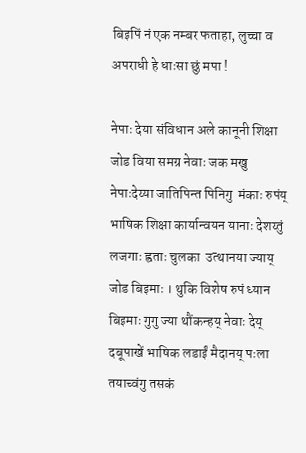बिइपिं नं एक नम्बर फताहा, लुच्चा व  अपराधी हे धाःसा छुं मपा !

नेपाः देया संविधान अले कानूनी शिक्षा जोड विया समग्र नेवाः जक मखु नेपाःदेय्या जातिपिन्त पिनिगु  मंकाः रुपंय् भाषिक शिक्षा कार्यान्वयन यानाः देशय्तुं लजगाः ह्वताः चुलका  उत्थानया ज्याय् जोड बिइमाः । थुकि विशेष रुपं ध्यान बिइमाः गुगु ज्या थौंकन्हय् नेवाः देय् दबूपाखें भाषिक लडाईं मैदानय् पःला तयाच्वंगु तसकं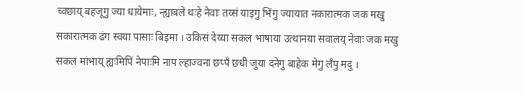च्वछाय् बहजूगु ज्या धायेमाः, न्ह्याबले थःहे नेवाः तय्सं याइगु भिंगु ज्यायात नकारात्मक जक मखु सकारात्मक ढंग स्वया पासाः बिइमा । उकिसं देय्या सकल भाषाया उत्थानया सवालय् नेवाः जक मखु   सकल मांभाय् ह्यःमिपिं नेपाःमि नाप ल्हाज्वना छप्पँ छधी जुया दनेगु बाहेक मेगु लँपु मदु ।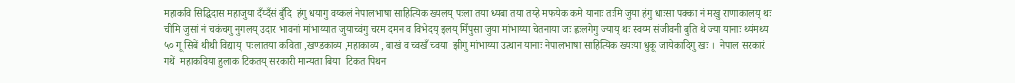महाकवि सिद्धिदास महाजुया दँय्दँसं बुँदि  हंगु धयागु वय्कलं नेपालभाषा साहित्यिक ख्यलय् पःला तया ध्यबा तया तय्हे मफयेक कमे यानाः तःमि जुया हंगु धाःसा पक्का नं मखु राणाकालय् थः चीमि जुसां नं चकंचगु नुगलय् उदार भावनां मांभाय्यात जुयाच्वंगु चरम दमन व विभेदय् इलय् मिँपुसा जुया मांभाय्या चेतनाया जः ह्वःलगेगु ज्याय् थः स्वय्म संजीवनी बुति थे ज्या यानाः थ्यंमथ्य ५० गू सिबें थीथी विद्याय्  पःलातया कविता ,खण्डकाव्य ,महाकाव्य , बाखं व च्वखँ च्वया  झीगु मांभाय्या उत्थान यानाः नेपालभाषा साहित्यिक ख्यःया धुकू जायेकादिगु खः ।  नेपाल सरकारं गथें  महाकविया हुलाक टिकतय् सरकारी मान्यता बिया  टिकत पिथन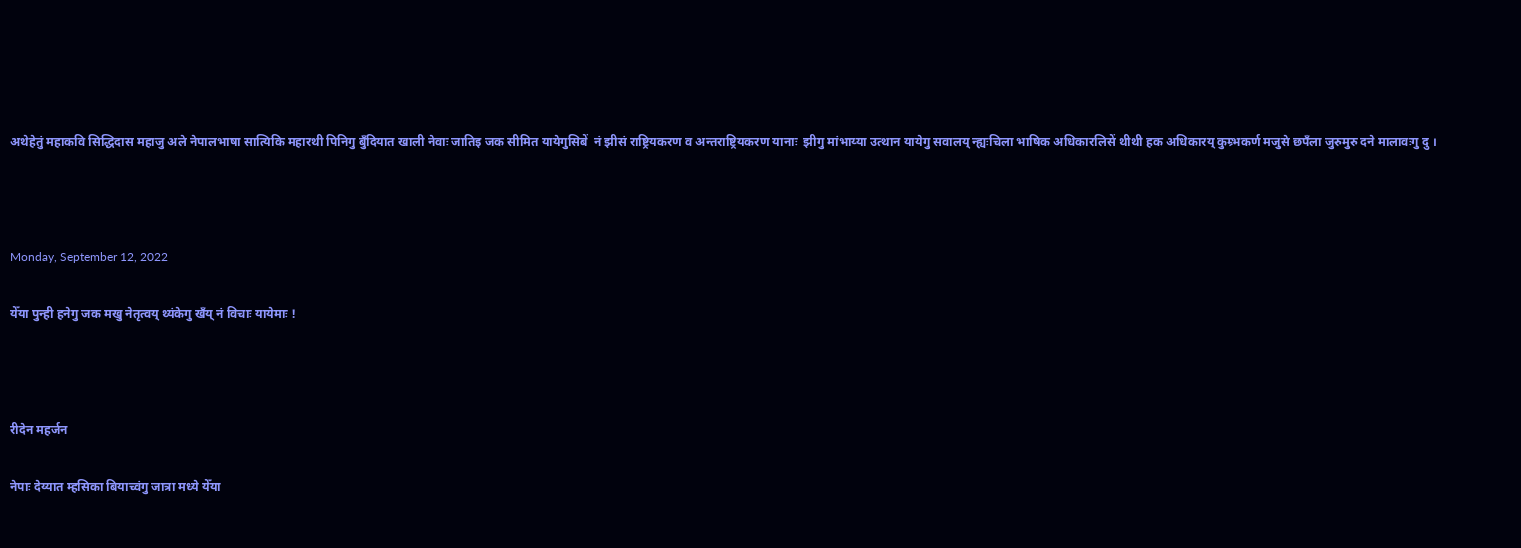अथेहेतुं महाकवि सिद्धिदास महाजु अले नेपालभाषा सात्यिकि महारथी पिनिगु बुँदियात खाली नेवाः जातिइ जक सीमित यायेगुसिबें  नं झीसं राष्ट्रियकरण व अन्तराष्ट्रियकरण यानाः  झीगु मांभाय्या उत्थान यायेगु सवालय् न्ह्यःचिला भाषिक अधिकारलिसें थीथी हक अधिकारय् कुम्र्भकर्ण मजुसे छपँला जुरुमुरु दने मालावःगु दु ।



Monday, September 12, 2022

येँया पुन्ही हनेगु जक मखु नेतृत्वय् थ्यंकेगु खँय् नं विचाः यायेमाः !



रीदेन महर्जन

नेपाः देय्यात म्हसिका बियाच्वंगु जात्रा मध्ये येँया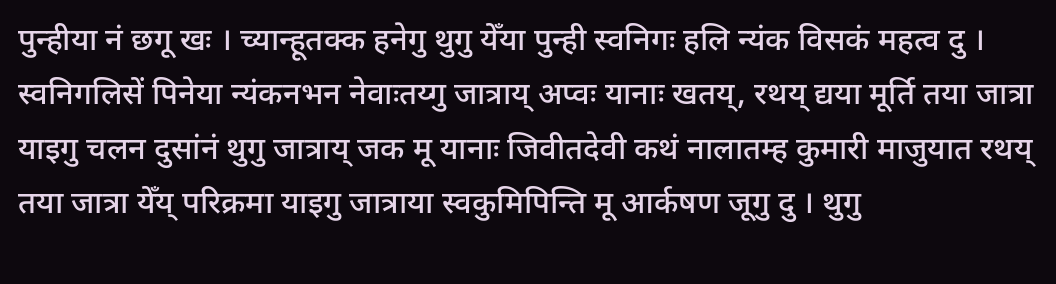पुन्हीया नं छगू खः । च्यान्हूतक्क हनेगु थुगु येँया पुन्ही स्वनिगः हलि न्यंक विसकं महत्व दु । स्वनिगलिसें पिनेया न्यंकनभन नेवाःतय्गु जात्राय् अप्वः यानाः खतय्, रथय् द्यया मूर्ति तया जात्रा याइगु चलन दुसांनं थुगु जात्राय् जक मू यानाः जिवीतदेवी कथं नालातम्ह कुमारी माजुयात रथय् तया जात्रा येँय् परिक्रमा याइगु जात्राया स्वकुमिपिन्ति मू आर्कषण जूगु दु । थुगु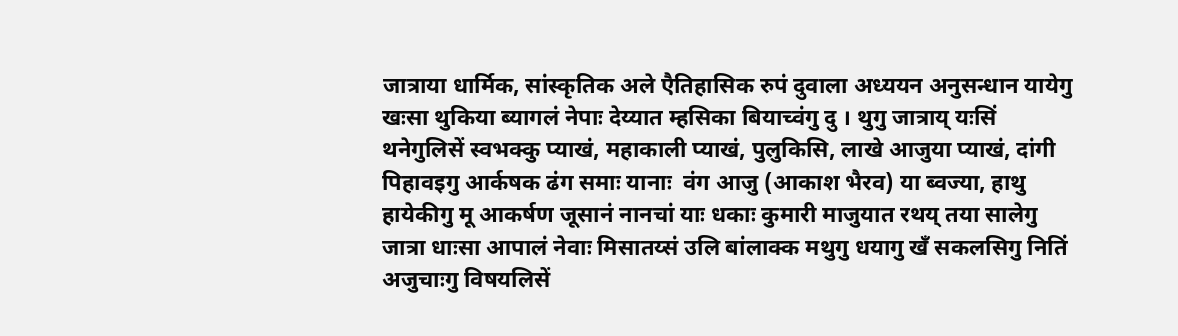जात्राया धार्मिक, सांस्कृतिक अले एैतिहासिक रुपं दुवाला अध्ययन अनुसन्धान यायेगु खःसा थुकिया ब्यागलं नेपाः देय्यात म्हसिका बियाच्वंगु दु । थुगु जात्राय् यःसिं थनेगुलिसें स्वभक्कु प्याखं, महाकाली प्याखं, पुलुकिसि, लाखे आजुया प्याखं, दांगी पिहावइगु आर्कषक ढंग समाः यानाः  वंग आजु (आकाश भैरव) या ब्वज्या, हाथु हायेकीगु मू आकर्षण जूसानं नानचां याः धकाः कुमारी माजुयात रथय् तया सालेगु जात्रा धाःसा आपालं नेवाः मिसातय्सं उलि बांलाक्क मथुगु धयागु खँ सकलसिगु नितिं अजुचाःगु विषयलिसें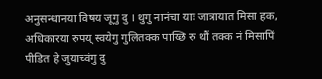अनुसन्धानया विषय जूगु दु । थुगु नानंचा याः जात्रायात मिसा हक, अधिकारया रुपय् स्वयेगु गुलितक्क पाय्छि रु थौं तक्क नं मिसापिं पीडित हे जुयाच्वंगु दु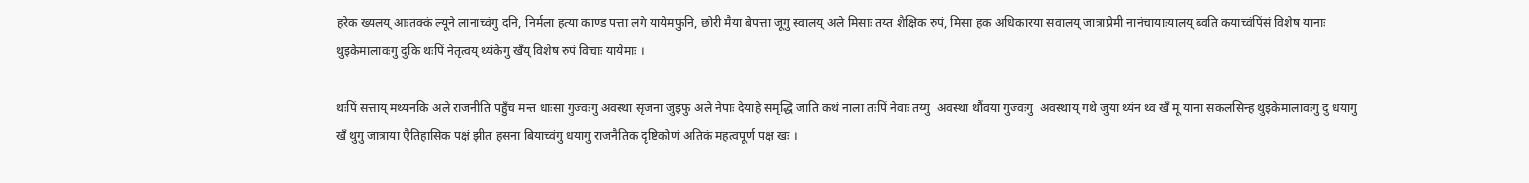हरेक ख्यलय् आःतक्कं ल्यूने लानाच्वंगु दनि, निर्मला हत्या काण्ड पत्ता लगे यायेमफुनि, छोरी मैया बेपत्ता जूगु स्वालय् अले मिसाः तय्त शैक्षिक रुपं, मिसा हक अधिकारया सवालय् जात्राप्रेमी नानंचायाःयालय् ब्वति कयाच्वंपिंसं विशेष यानाः थुइकेमालावःगु दुकि थःपिं नेतृत्वय् थ्यंकेगु खँय् विशेष रुपं विचाः यायेमाः ।

थःपिं सत्ताय् मथ्यनकि अले राजनीति पहुँच मन्त धाःसा गुज्वःगु अवस्था सृजना जुइफु अले नेपाः देयाहे समृद्धि जाति कथं नाला तःपिं नेवाः तय्गु  अवस्था थौंवया गुज्वःगु  अवस्थाय् गथे जुया थ्यंन थ्व खँ मू याना सकलसिन्ह थुइकेमालावःगु दु धयागु खँ थुगु जात्राया एैतिहासिक पक्षं झीत हसना बियाच्वंगु धयागु राजनैतिक दृष्टिकोणं अतिकं महत्वपूर्ण पक्ष खः ।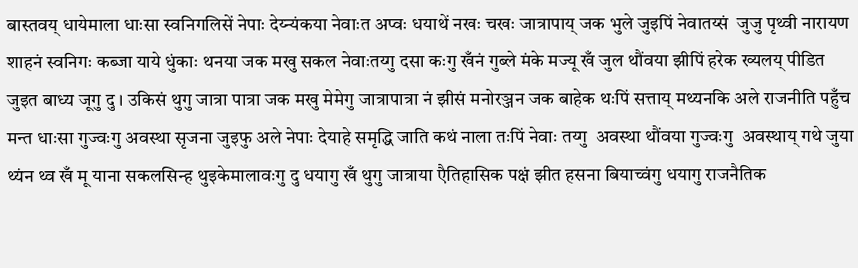बास्तवय् धायेमाला धाःसा स्वनिगलिसें नेपाः देय्न्यंकया नेवाःत अप्वः धयाथें नखः चखः जात्रापाय् जक भुले जुइपिं नेवातय्सं  जुजु पृथ्वी नारायण शाहनं स्वनिगः कब्जा याये धुंकाः थनया जक मखु सकल नेवाःतय्गु दसा कःगु खँनं गुब्ले मंके मज्यू खँ जुल थौंवया झीपिं हरेक ख्यलय् पीडित जुइत बाध्य जूगु दु । उकिसं थुगु जात्रा पात्रा जक मखु मेमेगु जात्रापात्रा नं झीसं मनोरञ्जन जक बाहेक थःपिं सत्ताय् मथ्यनकि अले राजनीति पहुँच मन्त धाःसा गुज्वःगु अवस्था सृजना जुइफु अले नेपाः देयाहे समृद्धि जाति कथं नाला तःपिं नेवाः तय्गु  अवस्था थौंवया गुज्वःगु  अवस्थाय् गथे जुया थ्यंन थ्व खँ मू याना सकलसिन्ह थुइकेमालावःगु दु धयागु खँ थुगु जात्राया एैतिहासिक पक्षं झीत हसना बियाच्वंगु धयागु राजनैतिक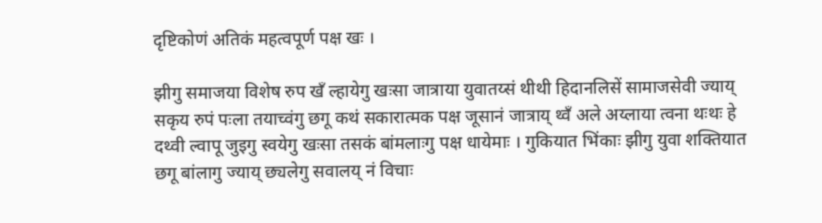दृष्टिकोणं अतिकं महत्वपूर्ण पक्ष खः ।

झीगु समाजया विशेष रुप खँ ल्हायेगु खःसा जात्राया युवातय्सं थीथी हिदानलिसें सामाजसेवी ज्याय् सकृय रुपं पःला तयाच्वंगु छगू कथं सकारात्मक पक्ष जूसानं जात्राय् थ्वँ अले अय्लाया त्वना थःथः हे दथ्वी ल्वापू जुइगु स्वयेगु खःसा तसकं बांमलाःगु पक्ष धायेमाः । गुकियात भिंकाः झीगु युवा शक्तियात छगू बांलागु ज्याय् छ्यलेगु सवालय् नं विचाः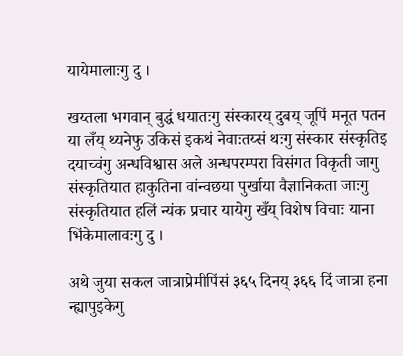यायेमालाःगु दु ।

खय्तला भगवान् बुद्धं धयातःगु संस्कारय् दुबय् जूपिं मनूत पतन या लँय् थ्यनेफु उकिसं इकथं नेवाःतय्सं थःगु संस्कार संस्कृतिइ दयाच्वंगु अन्धविश्वास अले अन्धपरम्परा विसंगत विकृती जागु संस्कृतियात हाकुतिना वांन्वछया पुर्खाया वैज्ञानिकता जाःगु संस्कृतियात हलिं न्यंक प्रचार यायेगु खँय् विशेष विचाः याना भिंकेमालावःगु दु ।

अथे जुया सकल जात्राप्रेमीपिंसं ३६५ दिनय् ३६६ दिं जात्रा हना न्ह्यापुइकेगु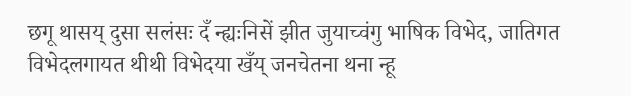छगू थासय् दुसा सलंसः दँ न्ह्यःनिसें झीत जुयाच्वंगु भाषिक विभेद, जातिगत विभेदलगायत थीथी विभेदया खँय् जनचेतना थना न्हू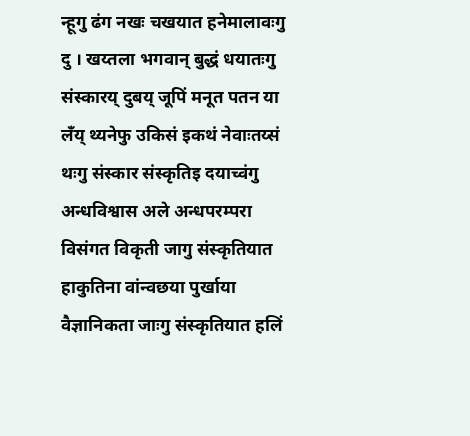न्हूगु ढंग नखः चखयात हनेमालावःगु दु । खय्तला भगवान् बुद्धं धयातःगु संस्कारय् दुबय् जूपिं मनूत पतन या लँय् थ्यनेफु उकिसं इकथं नेवाःतय्सं थःगु संस्कार संस्कृतिइ दयाच्वंगु अन्धविश्वास अले अन्धपरम्परा विसंगत विकृती जागु संस्कृतियात हाकुतिना वांन्वछया पुर्खाया वैज्ञानिकता जाःगु संस्कृतियात हलिं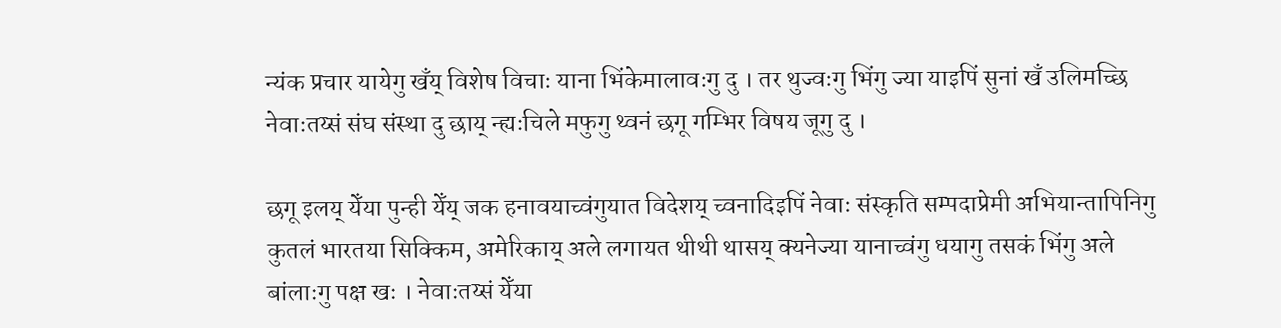न्यंक प्रचार यायेगु खँय् विशेष विचाः याना भिंकेमालावःगु दु । तर थुज्वःगु भिंगु ज्या याइपिं सुनां खँ उलिमच्छि नेवाःतय्सं संघ संस्था दु छाय् न्ह्यःचिले मफुगु थ्वनं छगू गम्भिर विषय जूगु दु ।

छगू इलय् येँया पुन्ही येँय् जक हनावयाच्वंगुयात विदेशय् च्वनादिइपिं नेवाः संस्कृति सम्पदाप्रेमी अभियान्तापिनिगु कुतलं भारतया सिक्किम, अमेरिकाय् अले लगायत थीथी थासय् क्यनेज्या यानाच्वंगु धयागु तसकं भिंगु अले बांलाःगु पक्ष खः । नेवाःतय्सं येँया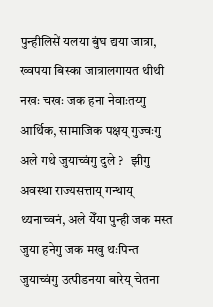पुन्हीलिसें यलया बुंघ द्यया जात्रा, ख्वपया बिस्का जात्रालगायत थीथी नखः चखः जक हना नेवाःतय्गु आर्थिक, सामाजिक पक्षय् गुज्वःगु अले गथे जुयाच्वंगु दुले ?   झीगु अवस्था राज्यसत्ताय् गन्थाय् थ्यनाच्वनं, अले येँया पुन्ही जक मस्त जुया हनेगु जक मखु थःपिन्त जुयाच्वंगु उत्पीडनया बारेय् चेतना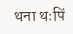थना थःपिं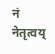नं नेतृत्वय्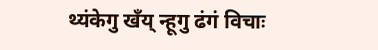थ्यंकेगु खँय् न्हूगु ढंगं विचाः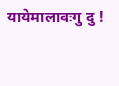यायेमालावःगु दु !